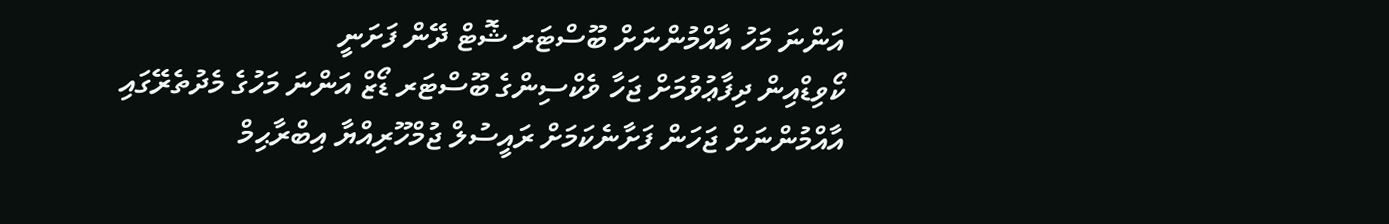އަންނަ މަހު އާއްމުންނަށް ބޫސްޓަރ ޝޮޓް ދޭން ފަށަނީ
ކޯވިޑްއިން ދިފާޢުވުމަށް ޖަހާ ވެކްސިންގެ ބޫސްޓަރ ޑޯޒް އަންނަ މަހުގެ މެދުތެރޭގައި އާއްމުންނަށް ޖަހަން ފަށާނެކަމަށް ރައީސުލް ޖުމްހޫރިއްޔާ އިބްރާޙިމް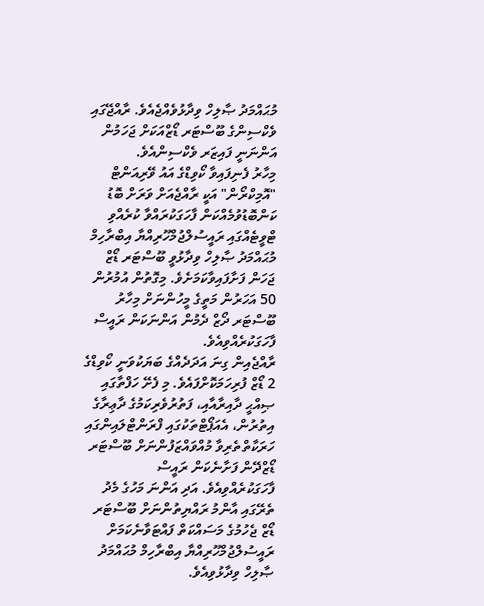މުޙައްމަދު ޞާލިހް ވިދާޅުވެއްޖެއެވެ. ރާއްޖޭގައި ވެކްސިންގެ ބޫސްޓަރ ޑޯޒްއަކަށް ޖަހަމުން އަންނަނީ ފައިޒަރ ވެކްސިންއެވެ.
މިހާރު ފެނިފައިވާ ކޯވިޑްގެ އައު ވޭރިއަންޓް "އޮމިކްރޯން" އަކީ ރާއްޖެއަށް ވަރަށް ބޮޑު ކަންބޮޑުވުމެއްކަން ފާހަގަކުރައްވާ ކުރެއްވި ޓްވީޓެއްގައި ރައީސުލްޖުމްހޫރިއްޔާ އިބްރާހިމް މުޙައްމަދު ޞާލިހް ވިދާޅުވީ ބޫސްޓަރ ޑޯޒް ޖަހަން ފަށާފައިވާކަމަށެވެ. މިގޮތުން އުމުރުން 50 އަހަރުން މަތީގެ މީހުންނަށް މިހާރު ބޫސްޓަރ ދޯޒް ދެމުން އަންނަކަން ރައީސް ފާހަގަކުރެއްވިއެވެ.
ރާއްޖެއިން ގިނަ އަދަދެއްގެ ބަޔަކުވަނީ ކޯވިޑްގެ 2 ޑޯޒް ފުރިހަމަކޮށްފައެވެ. މި ފެށޭ ހަފްތާގައި ޞިއްޙީ ދާއިރާއާއި، ފަތުރުވެރިކަމުގެ ދާޢިރާގެ އިތުރުން، އެއަޕޯޓްތަކުގައި ފްރަންޓްލައިންގައި ހަރަކާތްތެރިވާ މުއްވައްޒަފުންނަށް ބޫސްޓަރ ޑޯޒްދޭން ފަށާނެކަން ރައީސް ފާހަގަކުރެއްވިއެވެ. އަދި އަންނަ މަހުގެ މެދު ތެރޭގައި އާންމު ރައްޔިތުންނަށް ބޫސްޓަރ ޑޯޒް ޖެހުމުގެ މަސައްކަތް ފައްޓަވާނެކަމަށް ރައީސުލްޖުމްހޫރިއްޔާ އިބްރާހިމް މުޙައްމަދު ޞާލިހް ވިދާޅުވިއެވެ.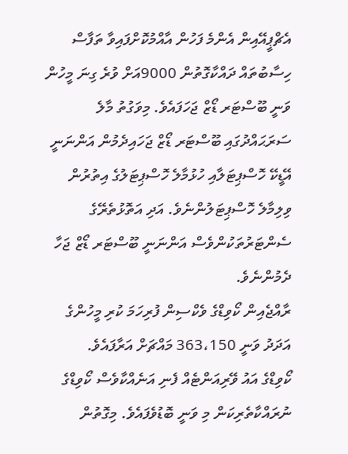އެޗްޕީއޭއިން އެންމެ ފަހުން އާއްމުކޮށްފައިވާ ތަފާސް ހިސާބުތައް ދައްކާގޮތުން 9000އަށް ވުރެ ގިނަ މީހުން ވަނީ ބޫސްޓަރ ޑޯޒް ޖަހަފައެވެ. މިވަގުތު މާލެ ސަރަޙައްދުގައި ބޫސްޓަރ ޑޯޒް ޖަހައިދެމުން އަންނަނީ އޭޑީކޭ ހޮސްޕިޓަލާއި ހުޅުމާލެ ހޮސްޕިޓަލުގެ އިތުރުން ވިލިމާލެ ހޮސްޕިޓަލުންނެވެ. އަދި އަތޮޅުތެރޭގެ ސެންޓަރުތަކުންވެސް އަންނަނީ ބޫސްޓަރ ޑޯޒް ޖަހާ ދެމުންނެވެ.
ރާއްޖެއިން ކޯވިޑްގެ ވެކްސިން ފުރިހަމަ ކުރި މީހުންގެ އަދަދު ވަނީ 363،150 މައްޗަށް އަރާފައެވެ.
ކޯވިޑްގެ އައު ވޭރިއަންޓެއް ފެނި އަނެއްކާވެސް ކޯވިޑްގެ ނުރައްކާތެރިކަން މި ވަނީ ބޮޑުވެފައެވެ. މިގޮތުން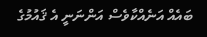ބައެއް އަނެއްކާވެސް އަންނަނީ އެ ޤައުމުގެ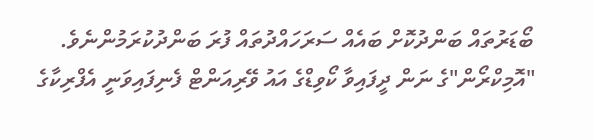ބޯޑަރުތައް ބަންދުކޮށް ބައެއް ސަރަހައްދުތައް ފުރަ ބަންދުކުރަމުންނެވެ. "އޮމިކްރޯން"ގެ ނަން ދީފައިވާ ކޯވިޑްގެ އައު ވޭރިއަންޓް ފެނިފައިވަނީ އެފްރިކާގެ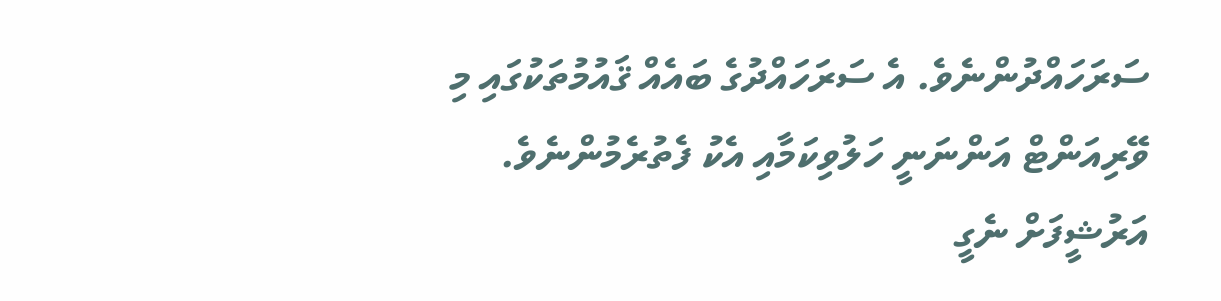ސަރަހައްދުންނެވެ. އެ ސަރަހައްދުގެ ބައެއް ޤައުމުތަކުގައި މި ވޭރިއަންޓް އަންނަނީ ހަލުވިކަމާއި އެކު ފެތުރެމުންނެވެ.
އަރުޝީފަށް ނެގީ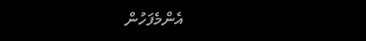އެންމެފަހުން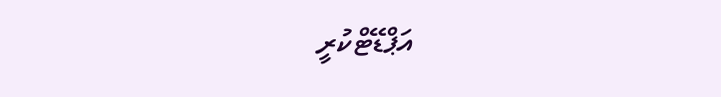އަޕްޑޭޓްކުރީ